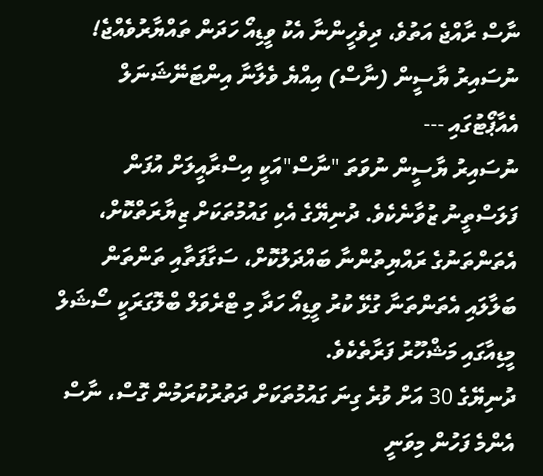ނާސް ރާއްޖެ އަތުވެ، ދިވެހީންނާ އެކު ވީޑިއޯ ހަދަން ތައްޔާރުވެއްޖެ!
ނުސައިރު ޔާސީން (ނާސް) އިއްޔެ ވެލާނާ އިންޓަނޭޝަނަލް އެއާޕޯޓުގައި ---
ނުސައިރު ޔާސީން ނުވަތަ "ނާސް"އަކީ އިސްރާއީލަށް އުފަން ފަލަސްތީނު ޒުވާނެކެވެ. ދުނިޔޭގެ އެކި ގައުމުތަކަށް ޒިޔާރަތްކޮށް، އެތަންތަނުގެ ރައްޔިތުންނާ ބައްދަލުކޮށް، ސަގާފަތާއި ތަންތަން ބަލާލައި އެތަންތަނާ ގުޅޭ ކުރު ވީޑިއޯ ހަދާ މި ޓްރެވަލް ބްލޮގަރަކީ ސޯޝަލް މީޑިއާގައި މަޝްހޫރު ފަރާތެކެވެ.
ދުނިޔޭގެ 30 އަށް ވުރެ ގިނަ ގައުމުތަކަށް ދަތުރުކުރަމުން ގޮސް، ނާސް އެންމެ ފަހުން މިވަނީ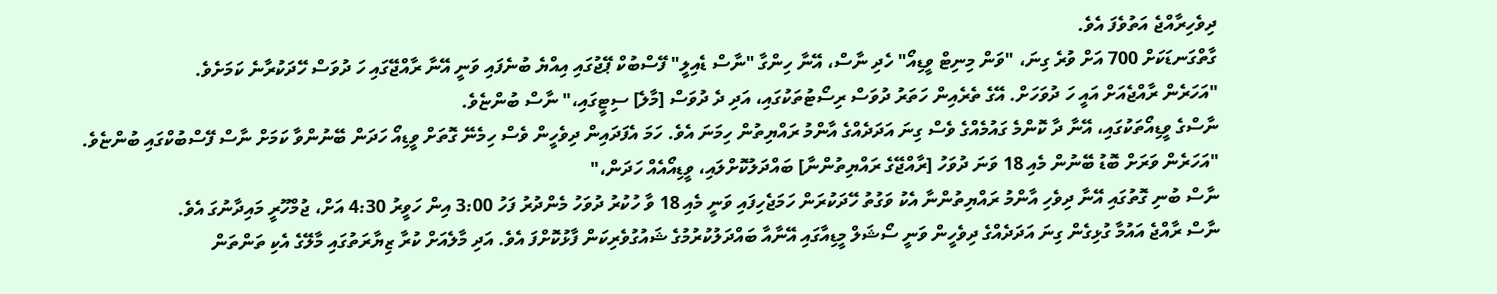ދިވެހިރާއްޖެ އަތުވެފަ އެވެ.
ގާތްގަނޑަކަށް 700 އަށް ވުރެ ގިނަ، "ވަން މިނިޓް ވީޑިއޯ" ހެދި ނާސް، އޭނާ ހިންގާ "ނާސް ޑެއިލީ" ފޭސްބުކް ޕޭޖުގައި އިއްޔެ ބުނެފައި ވަނީ އޭނާ ރާއްޖޭގައި ހަ ދުވަސް ހޭދަކުރާނެ ކަމަށެވެ.
"އަހަރެން ރާއްޖެއަށް އައީ ހަ ދުވަހަށް. އޭގެ ތެރެއިން ހަތަރު ދުވަސް ރިސޯޓުތަކުގައި، އަދި ދެ ދުވަސް [މާލެ] ސިޓީގައި،" ނާސް ބުންޏެވެ.
ނާސްގެ ވީޑިއޯތަކުގައި، އޭނާ ދާ ކޮންމެ ގައުމެއްގެ ވެސް ގިނަ އަދަދެއްގެ އާންމު ރައްޔިތުން ހިމަނަ އެވެ. ހަމަ އެފަދައިން ދިވެހީން ވެސް ހިމެނޭ ގޮތަށް ވީޑިއޯ ހަދަން ބޭނުންވާ ކަމަށް ނާސް ފޭސްބުކްގައި ބުންޏެވެ.
"އަހަރެން ވަރަށް ބޮޑު ބޭނުން މެއި 18 ވަނަ ދުވަހު [ރާއްޖޭގެ ރައްޔިތުންނާ] ބައްދަލުކޮށްލައި، ވީޑިއޯއެއް ހަދަން،"
ނާސް ބުނި ގޮތުގައި އޭނާ ދިވެހި އާންމު ރައްޔިތުންނާ އެކު ވަގުތު ހޭދަކުރަން ހަމަޖެހިފައި ވަނީ މެއި 18 ވާ ހުކުރު ދުވަހު މެންދުރު ފަހު 3:00 އިން ހަވީރު 4:30 އަށް، ޖުމްހޫރީ މައިދާނުގަ އެވެ.
ނާސް ރާއްޖެ އައުމާ ގުޅިގެން ގިނަ އަދަދެއްގެ ދިވެހީން ވަނީ ސޯޝަލް މީޑިއާގައި އޭނާއާ ބައްދަލުކުރުމުގެ ޝައުގުވެރިކަން ފާޅުކޮށްފަ އެވެ. އަދި މާލެއަށް ކުރާ ޒިޔާރަތުގައި މާލޭގެ އެކި ތަންތަން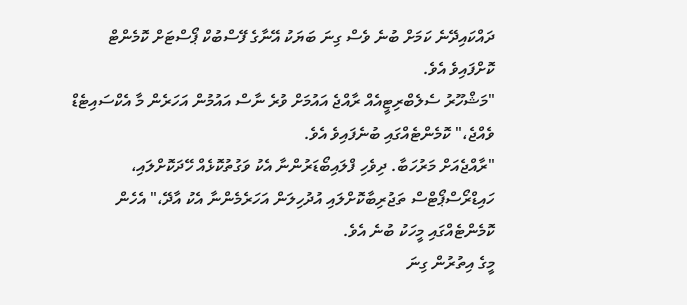ދައްކައިދޭނެ ކަމަށް ބުނެ ވެސް ގިނަ ބަޔަކު އޭނާގެ ފޭސްބުކް ޕޯސްޓަށް ކޮމެންޓް ކޮށްފައިވެ އެވެ.
"މަޝްހޫރު ސެލެބްރިޓީއެއް ރާއްޖެ އައުމަށް ވުރެ ނާސް އައުމުން އަހަރެން މާ އެކްސައިޓެޑް ވެއްޖެ،" ކޮމެންޓެއްގައި ބުނެފައިވެ އެވެ.
"ރާއްޖެއަށް މަރުހަބާ. ދިވެހި ފްލައިބޯޑަރުންނާ އެކު ވަގުތުކޮޅެއް ހޭދަކޮށްލައި، ހައިޑްރޯސްޕޯޓްސް ތަޖުރިބާކޮށްލައި އުދުހިލަން އަހަރެމެންނާ އެކު އާދޭ،" އެހެން ކޮމެންޓެއްގައި މީހަކު ބުނެ އެވެ.
މީގެ އިތުރުން ގިނަ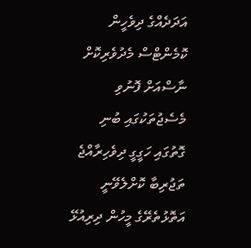އަދަދެއްގެ ދިވެހީން ކޮމެންޓްސް މެދުވެރިކޮށް ނާސްއަށް ފޮނުވި މެސެޖުތަކުގައި ބުނި ގޮތުގައި ހަގީގީ ދިވެހިރާއްޖެ ތަޖުރިބާ ކޮށްލެވޭނީ އަތޮޅުތެރޭގެ މީހުން ދިރިއުޅޭ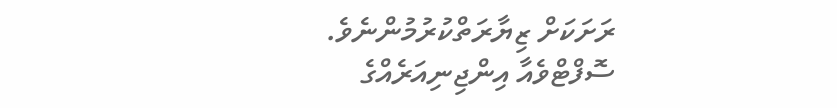ރަށަކަށް ޒިޔާރަތްކުރުމުންނެވެ.
ސޮފްޓްވެއާ އިންޖިނިއަރެއްގެ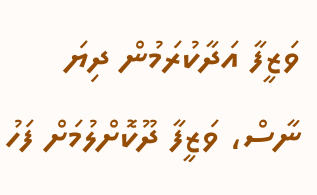ވަޒީފާ އަދާކުރަމުން ދިޔަ ނާސް، ވަޒީފާ ދޫކޮށްލުމަށް ފަހު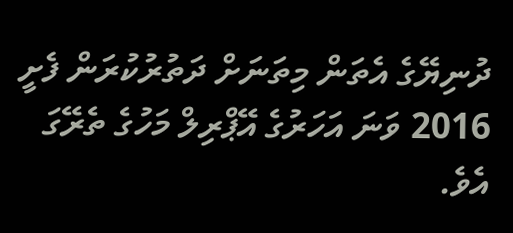ދުނިޔޭގެ އެތަން މިތަނަށް ދަތުރުކުރަން ފެށީ 2016 ވަނަ އަހަރުގެ އޭޕްރިލް މަހުގެ ތެރޭގަ އެވެ.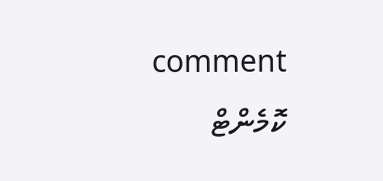comment ކޮމެންޓް